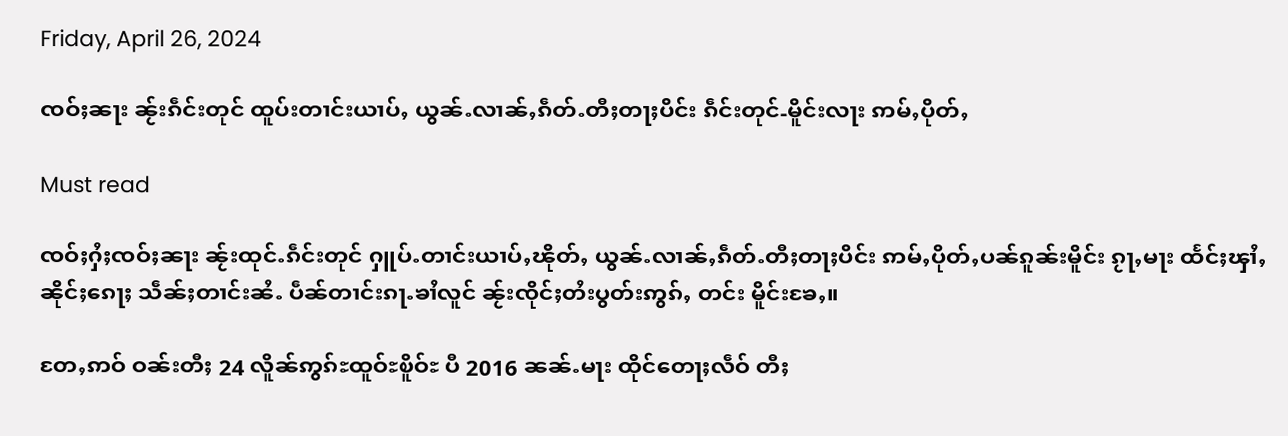Friday, April 26, 2024

ၸဝ်ႈၼႃး ၼႂ်းၵဵင်းတုင် ထူပ်းတၢင်းယၢပ်ႇ ယွၼ်ႉလၢၼ်ႇၵဵတ်ႉတီႈတႃႈပိင်း ၵဵင်းတုင်-မိူင်းလႃး ဢမ်ႇပိုတ်ႇ

Must read

ၸဝ်ႈႁႆႈၸဝ်ႈၼႃး ၼႂ်းထုင်ႉၵဵင်းတုင် ႁူပ်ႉတၢင်းယၢပ်ႇၽိုတ်ႇ ယွၼ်ႉလၢၼ်ႇၵဵတ်ႉတီႈတႃႈပိင်း ဢမ်ႇပိုတ်ႇပၼ်ၵူၼ်းမိူင်း ၵႂႃႇမႃး ထႅင်ႈၾၢႆႇၼိုင်ႈၵေႃႈ သဵၼ်ႈတၢင်းၼႆႉ ပဵၼ်တၢင်းၵႃႉၶၢႆလူင် ၼႂ်းၸိုင်ႈတႆးပွတ်းဢွၵ်ႇ တင်း မိူင်းၶႄႇ။

တႄႇဢဝ် ဝၼ်းတီႈ 24 လိူၼ်ဢွၵ်ႊထူဝ်ႊၿိူဝ်ႊ ပီ 2016 ၼၼ်ႉမႃး ထိုင်တေႃႈလဵဝ် တီႈ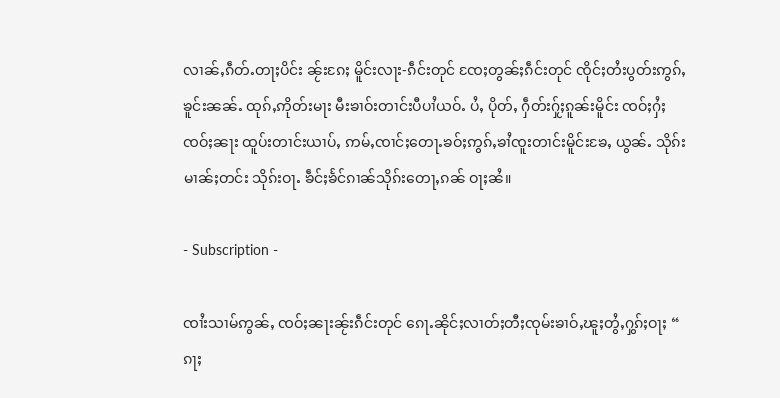လၢၼ်ႇၵဵတ်ႉတႃႈပိင်း ၼႂ်းၵႄႈ မိူင်းလႃး-ၵဵင်းတုင် ၸႄႈတွၼ်ႈၵဵင်းတုင် ၸိုင်ႈတႆးပွတ်းဢွၵ်ႇၶူင်းၼၼ်ႉ ထုၵ်ႇဢိုတ်းမႃး မီးၶၢဝ်းတၢင်းပီပၢႆယဝ်ႉ ပႆႇ ပိုတ်ႇ ႁဵတ်းႁႂ်ႈၵူၼ်းမိူင်း ၸဝ်ႈႁႆႈၸဝ်ႈၼႃး ထူပ်းတၢင်းယၢပ်ႇ ဢမ်ႇၸၢင်ႈတေႃႉၶဝ်ႈဢွၵ်ႇၶၢႆၸူးတၢင်းမိူင်းၶႄႇ ယွၼ်ႉ သိုၵ်းမၢၼ်ႈတင်း သိုၵ်းဝႃႉ ၶဵင်ႈၶႅင်ၵၢၼ်သိုၵ်းတေႃႇၵၼ် ဝႃႈၼႆ။

- Subscription -

ၸၢႆးသၢမ်ဢွၼ်ႇ ၸဝ်ႈၼႃးၼႂ်းၵဵင်းတုင် ၵေႃႉၼိုင်ႈလၢတ်ႈတီႈၸုမ်းၶၢဝ်ႇၽူႈတွႆႇႁွၵ်ႈဝႃႈ “ ၵႃႈ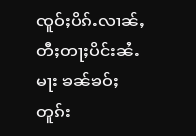ၸူဝ်ႈပိၵ်ႉလၢၼ်ႇ တီႈတႃႈပိင်းၼႆႉမႃး ၶၼ်ၶဝ်ႈတူၵ်း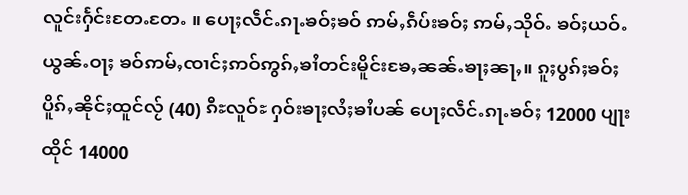လူင်းႁႅင်းတႄႉတႄႉ ။ ပေႃႈလဵင်ႉၵႃႉၶဝ်ႈၶဝ် ဢမ်ႇၵဵပ်းၶဝ်ႈ ဢမ်ႇသိုဝ်ႉ ၶဝ်ႈယဝ်ႉ ယွၼ်ႉဝႃႈ ၶဝ်ဢမ်ႇၸၢင်ႈဢဝ်ဢွၵ်ႇၶၢႆတင်းမိူင်းၶႄႇၼၼ်ႉၶႃႈၼႃႇ။ ၵူႈပွၵ်ႈၶဝ်ႈပိူၵ်ႇၼိုင်ႈထူင်လႂ် (40) ၵီႊလူဝ်ႊ ႁဝ်းၶႃႈလႆႈၶၢႆပၼ် ပေႃႈလဵင်ႉၵႃႉၶဝ်ႈ 12000 ပျႃး ထိုင် 14000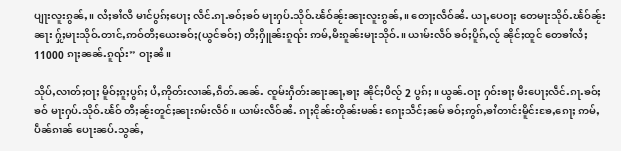ပျႃးလူးၵွၼ်ႇ။ လႆႈၶၢႆလီ မၢင်ပွၵ်ႈပေႃႈ လဵင်ႉၵႃႉၶဝ်ႈၶဝ် မႃးႁပ်ႉသိုဝ်ႉၽႅဝ်ၼႂ်းၼႃးလူးၵွၼ်ႇ။ တေႃႈလဵဝ်ၼႆႉ ယႃႇပေဝႃႈ တေမႃးသိုဝ်ႉၽႅဝ်ၼႂ်းၼႃး ႁႂ်ႈမႃးသိုဝ်ႉတၢင်ႇဢဝ်တီႈယေးၶဝ်ႈ(ယွင်ၶဝ်ႈ) တီႈႁိူၼ်းၵူၺ်း ဢမ်ႇမီးၵူၼ်းမႃးသိုဝ်ႉ။ ယၢမ်းလဵဝ် ၶဝ်ႈပိူၵ်ႇလႂ် ၼိုင်ႈထူင် တေၶၢႆလႆႈ 11000 ၵႃႈၼၼ်ႉၵူၺ်း” ဝႃႈၼႆ။

သိုပ်ႇလၢတ်ႈဝႃႈ မိူဝ်ႈၵူႈပွၵ်ႈ ပႆႇဢိုတ်းလၢၼ်ႇၵဵတ်ႉၼၼ်ႉ ၸူမ်းႁဵတ်းၼႃးၼႃႇၶႃႈ ၼိုင်ႈပီလႂ် 2 ပွၵ်ႈ။ ယွၼ်ႉဝႃႈ ႁဝ်းၶႃႈ မီးပေႃႈလဵင်ႉၵႃႉၶဝ်ႈၶဝ် မႃးႁပ်ႉသိုဝ်ႉၽႅဝ် တီႈၼႂ်းတူင်ႈၼႃးၵမ်းလဵဝ်။ ယၢမ်းလဵဝ်ၼႆႉ ၵႃႈငိုၼ်းတိုၼ်းမၼ်း ၵေႃႈသဵင်ႈၼမ် ၶဝ်ႈဢွၵ်ႇၶၢႆတၢင်းမိူင်းၶႄႇၵေႃႈ ဢမ်ႇပဵၼ်ၵၢၼ် ပေႃးၼပ်ႉသွၼ်ႇ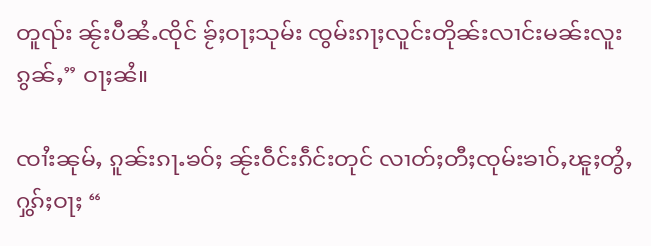တူၺ်း ၼႂ်းပီၼႆႉၸိုင် ၶႂ်ႈဝႃႈသုမ်း ၸွမ်းၵႃႈလူင်းတိုၼ်းလၢင်းမၼ်းလူးၵွၼ်ႇ” ဝႃႈၼႆ။

ၸၢႆးၼုမ်ႇ ၵူၼ်းၵႃႉၶဝ်ႈ ၼႂ်းဝဵင်းၵဵင်းတုင် လၢတ်ႈတီႈၸုမ်းၶၢဝ်ႇၽူႈတွႆႇႁွၵ်ႈဝႃႈ “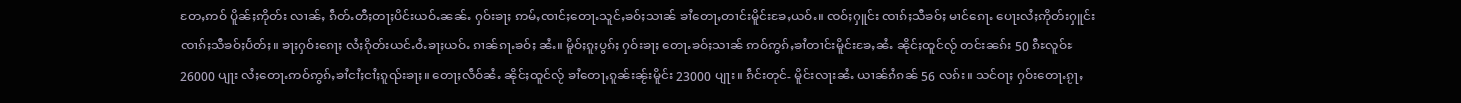တႄႇဢဝ် ပိူၼ်ႈဢိုတ်း လၢၼ်ႇ ၵဵတ်ႉတီႈတႃႈပိင်းယဝ်ႉၼၼ်ႉ ႁဝ်းၶႃႈ ဢမ်ႇၸၢင်ႈတေႃႉသူင်ႇၶဝ်ႈသၢၼ် ၶၢႆတေႃႇတၢင်းမိူင်းၶႄႇယဝ်ႉ။ ၸဝ်ႈႁူင်း ၸၢၵ်ႈသီၶဝ်ႈ မၢင်ၵေႃႉ ပေႃးလႆႈဢိုတ်းႁူင်းၸၢၵ်ႈသီၶဝ်ႈပႅတ်ႈ။ ၶႃႈႁဝ်းၵေႃႈ လႆႈၵိုတ်းယင်ႉဝႆႉၶႃႈယဝ်ႉ ၵၢၼ်ၵႃႉၶဝ်ႈ ၼႆႉ။ မိူဝ်ႈၵူႈပွၵ်ႈ ႁဝ်းၶႃႈ တေႃႉၶဝ်ႈသၢၼ် ဢဝ်ဢွၵ်ႇၶၢႆတၢင်းမိူင်းၶႄႇၼႆႉ ၼိုင်ႈထူင်လႂ် တင်းၼၵ်း 50 ၵီႊလူဝ်ႊ 26000 ပျႃး လႆႈတေႃႉဢဝ်ဢွၵ်ႇၶၢႆငၢႆႈငၢႆႈၵူၺ်းၶႃႈ။ တေႃႈလဵဝ်ၼႆႉ ၼိုင်ႈထူင်လႂ် ၶၢႆတေႃႇၵူၼ်းၼႂ်းမိူင်း 23000 ပျႃး။ ၵဵင်းတုင်- မိူင်းလႃးၼႆႉ ယၢၼ်ၵႆၵၼ် 56 လၵ်း။ သင်ဝႃႈ ႁဝ်းတေႃႉၵႂႃႇ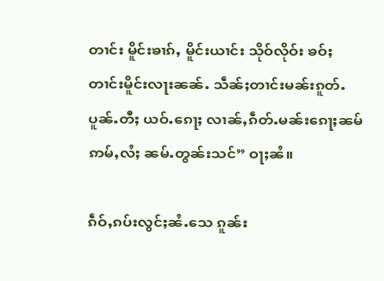တၢင်း မိူင်းၶၢၵ်ႇ မိူင်းယၢင်း သိုဝ်လိုဝ်း ၶဝ်ႈ တၢင်းမိူင်းလႃးၼၼ်ႉ သဵၼ်ႈတၢင်းမၼ်းၵူတ်ႉပူၼ်ႉတီႈ ယဝ်ႉၵေႃႈ လၢၼ်ႇၵဵတ်ႉမၼ်းၵေႃႈၼမ် ဢမ်ႇလႆႈ ၼမ်ႉတွၼ်းသင်” ဝႃႈၼႆ။

ၵဵဝ်ႇၵပ်းလွင်ႈၼႆႉသေ ၵူၼ်း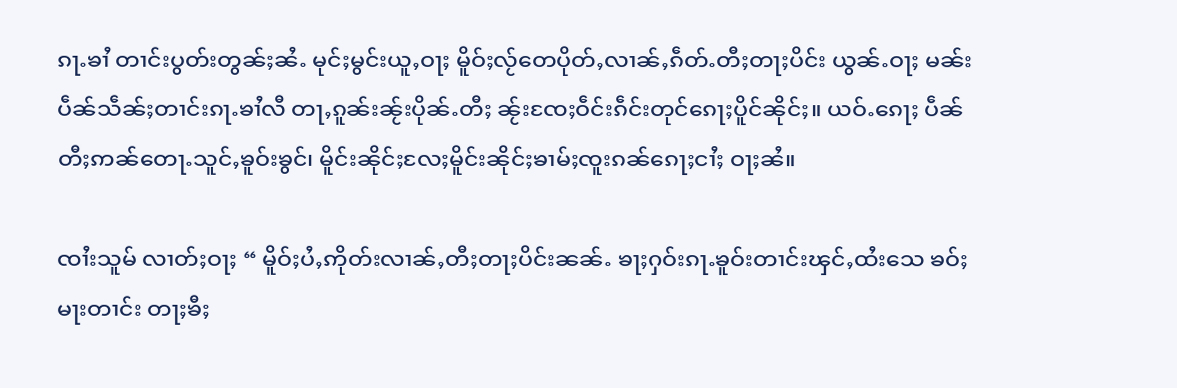ၵႃႉၶၢႆ တၢင်းပွတ်းတွၼ်ႈၼႆႉ မုင်ႈမွင်းယူႇဝႃႈ မိူဝ်ႈလႂ်တေပိုတ်ႇလၢၼ်ႇၵဵတ်ႉတီႈတႃႈပိင်း ယွၼ်ႉဝႃႈ မၼ်းပဵၼ်သဵၼ်ႈတၢင်းၵႃႉၶၢႆလီ တႃႇၵူၼ်းၼႂ်းပိုၼ်ႉတီႈ ၼႂ်းၸႄႈဝဵင်းၵဵင်းတုင်ၵေႃႈပိူင်ၼိုင်ႈ။ ယဝ်ႉၵေႃႈ ပဵၼ်တီႈဢၼ်တေႃႉသူင်ႇၶူဝ်းၶွင်၊ မိူင်းၼိုင်ႈလႄႈမိူင်းၼိုင်ႈၶၢမ်ႈၸူးၵၼ်ၵေႃႈငၢႆႈ ဝႃႈၼႆ။

ၸၢႆးသူမ် လၢတ်ႈဝႃႈ “ မိူဝ်ႈပႆႇဢိုတ်းလၢၼ်ႇတီႈတႃႈပိင်းၼၼ်ႉ ၶႃႈႁဝ်းၵႃႉၶူဝ်းတၢင်းၾင်ႇထႆးသေ ၶဝ်ႈမႃးတၢင်း တႃႈၶီႈ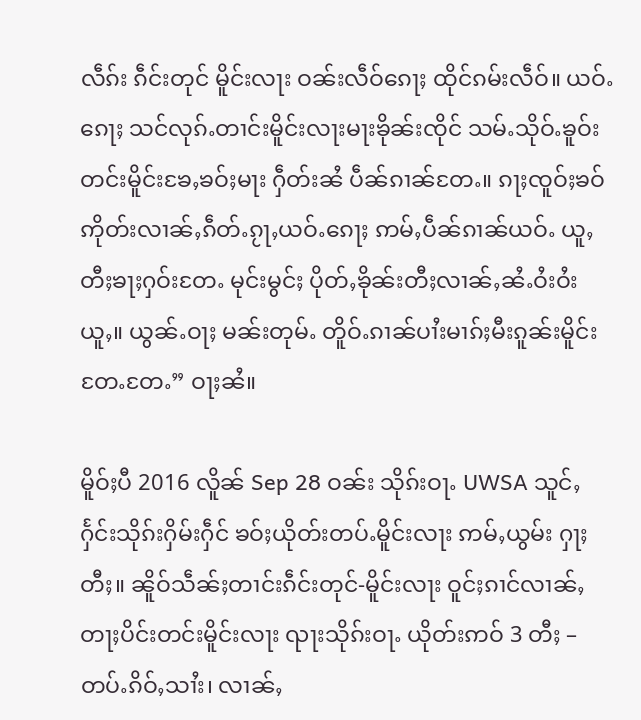လဵၵ်း ၵဵင်းတုင် မိူင်းလႃး ဝၼ်းလဵဝ်ၵေႃႈ ထိုင်ၵမ်းလဵဝ်။ ယဝ်ႉၵေႃႈ သင်လုၵ်ႉတၢင်းမိူင်းလႃးမႃးၶိုၼ်းၸိုင် သမ်ႉသိုဝ်ႉၶူဝ်းတင်းမိူင်းၶႄႇၶဝ်ႈမႃး ႁဵတ်းၼႆ ပဵၼ်ၵၢၼ်တႄႉ။ ၵႃႈၸူဝ်ႈၶဝ်ဢိုတ်းလၢၼ်ႇၵဵတ်ႉၵႂႃႇယဝ်ႉၵေႃႈ ဢမ်ႇပဵၼ်ၵၢၼ်ယဝ်ႉ ယူႇတီႈၶႃႈႁဝ်းတႄႉ မုင်းမွင်ႈ ပိုတ်ႇၶိုၼ်းတီႈလၢၼ်ႇၼႆႉဝႆးဝႆးယူႇ။ ယွၼ်ႉဝႃႈ မၼ်းတုမ်ႉ တိူဝ်ႉၵၢၼ်ပၢႆးမၢၵ်ႈမီးၵူၼ်းမိူင်းတႄႉတႄႉ” ဝႃႈၼႆ။

မိူဝ်ႈပီ 2016 လိူၼ် Sep 28 ဝၼ်း သိုၵ်းဝႃႉ UWSA သူင်ႇႁႅင်းသိုၵ်းႁိမ်းႁဵင် ၶဝ်ႈယိုတ်းတပ်ႉမိူင်းလႃး ဢမ်ႇယွမ်း ႁႃႈတီႈ။ ၼိူဝ်သဵၼ်ႈတၢင်းၵဵင်းတုင်-မိူင်းလႃး ဝူင်ႈၵၢင်လၢၼ်ႇတႃႈပိင်းတင်းမိူင်းလႃး ၺႃးသိုၵ်းဝႃႉ ယိုတ်းဢဝ် 3 တီႈ – တပ်ႉၵိဝ်ႇသၢႆး၊ လၢၼ်ႇ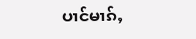ပၢင်မၢၵ်ႇ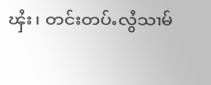ၾႆး၊ တင်းတပ်ႉလွႆသၢမ်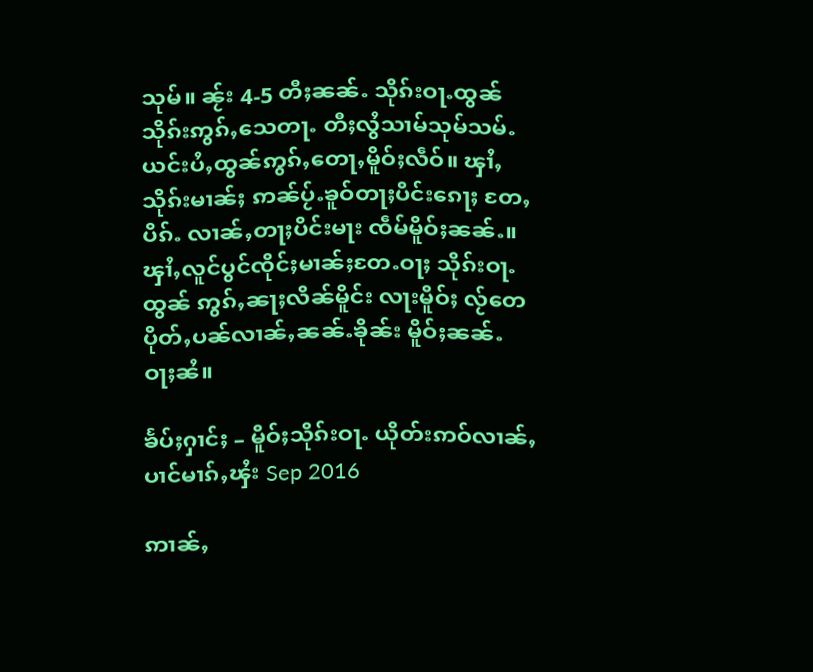သုမ်။ ၼႂ်း 4-5 တီႈၼၼ်ႉ သိုၵ်းဝႃႉထွၼ်သိုၵ်းဢွၵ်ႇသေတႃႉ တီႈလွႆသၢမ်သုမ်သမ်ႉ ယင်းပႆႇထွၼ်ဢွၵ်ႇတေႃႇမိူဝ်ႈလဵဝ်။ ၾၢႆႇသိုၵ်းမၢၼ်ႈ ဢၼ်ပႂ်ႉၶူဝ်တႃႈပိင်းၵေႃႈ တႄႇပိၵ်ႉ လၢၼ်ႇတႃႈပိင်းမႃး ၸဵမ်မိူဝ်ႈၼၼ်ႉ။ ၾၢႆႇလူင်ပွင်ၸိုင်ႈမၢၼ်ႈတႄႉဝႃႈ သိုၵ်းဝႃႉထွၼ် ဢွၵ်ႇၼႃႈလိၼ်မိူင်း လႃးမိူဝ်ႈ လႂ်တေပိုတ်ႇပၼ်လၢၼ်ႇၼၼ်ႉၶိုၼ်း မိူဝ်ႈၼၼ်ႉ ဝႃႈၼႆ။

ၶႅပ်ႈႁၢင်ႈ – မိူဝ်ႈသိုၵ်းဝႃႉ ယိုတ်းဢဝ်လၢၼ်ႇပၢင်မၢၵ်ႇၾႆး Sep 2016

ဢၢၼ်ႇ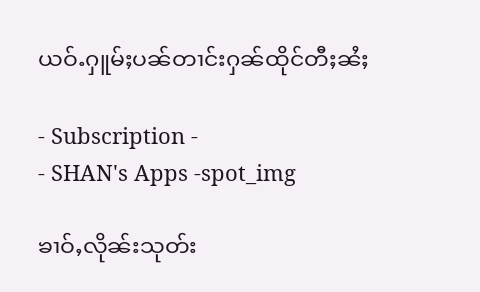ယဝ်ႉႁူမ်ႈပၼ်တၢင်းႁၼ်ထိုင်တီႈၼႆႈ

- Subscription -
- SHAN's Apps -spot_img

ၶၢဝ်ႇလိုၼ်းသုတ်း